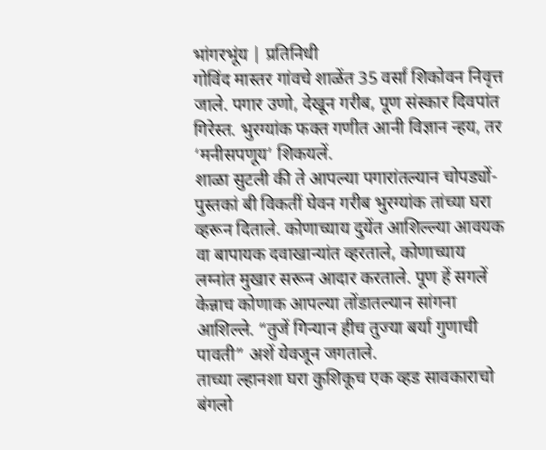भांगरभूंय | प्रतिनिधी
गोविंद मास्तर गांवचे शाळेंत 35 वर्सां शिकोवन निवृत्त जाले. पगार उणो, देखून गरीब, पूण संस्कार दिवपांत गिरेस्त. भुरग्यांक फक्त गणीत आनी विज्ञान न्हय, तर ‘मनीसपणूय’ शिकयलें.
शाळा सुटली की ते आपल्या पगारांतल्यान चोपड्यों- पुस्तकां बी विकतीं घेवन गरीब भुरग्यांक तांच्या घरा व्हरून दिताले. कोणाच्याय दुयेंत आशिल्ल्या आवयक वा बापायक दवाखान्यांत व्हरताले, कोणाच्याय लग्नांत मुखार सरून आदार करताले. पूण हें सगलें केन्नाच कोणाक आपल्या तोंडातल्यान सांगना आशिल्ले. “तुजें गिन्यान हीच तुज्या बर्या गुणाची पावती” अशें येवजून जगताले.
ताच्या ल्हानशा घरा कुशिकूच एक व्हड सावकाराचो बंगलो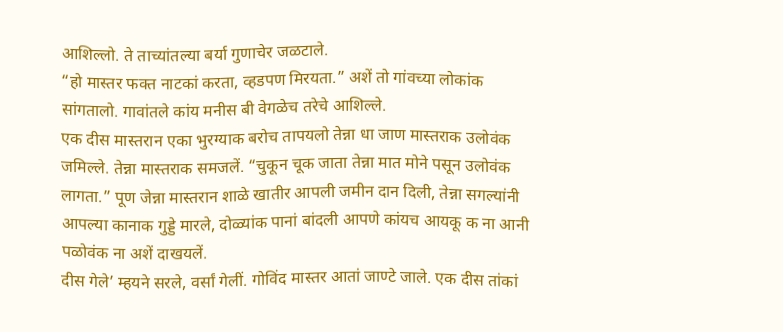आशिल्लो. ते ताच्यांतल्या बर्या गुणाचेर जळटाले.
“हो मास्तर फक्त नाटकां करता, व्हडपण मिरयता.” अशें तो गांवच्या लोकांक सांगतालो. गावांतले कांय मनीस बी वेगळेच तरेचे आशिल्ले.
एक दीस मास्तरान एका भुरग्याक बरोच तापयलो तेन्ना धा जाण मास्तराक उलोवंक जमिल्ले. तेन्ना मास्तराक समजलें. “चुकून चूक जाता तेन्ना मात मोने पसून उलोवंक लागता.” पूण जेन्ना मास्तरान शाळे खातीर आपली जमीन दान दिली, तेन्ना सगल्यांनी आपल्या कानाक गुड्डे मारले, दोळ्यांक पानां बांदली आपणे कांयच आयकू क ना आनी पळोवंक ना अशें दाखयलें.
दीस गेले’ म्हयने सरले, वर्सां गेलीं. गोविंद मास्तर आतां जाण्टे जाले. एक दीस तांकां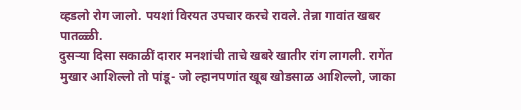व्हडलो रोग जालो. पयशां विरयत उपचार करचे रावले. तेन्ना गावांत खबर पातळ्ळी.
दुसऱ्या दिसा सकाळीं दारार मनशांची ताचे खबरे खातीर रांग लागली. रागेंत मुखार आशिल्लो तो पांडू- जो ल्हानपणांत खूब खोडसाळ आशिल्लो, जाका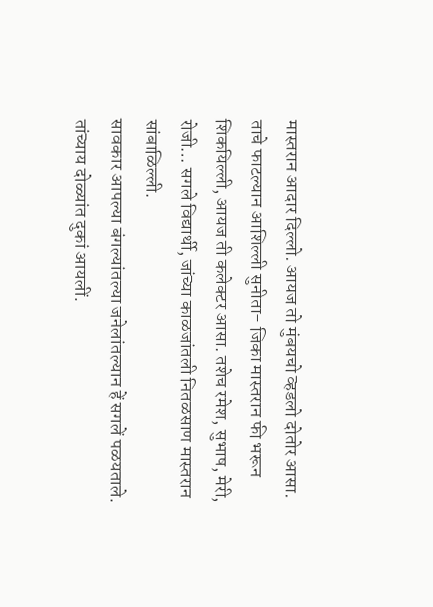मास्तरान आदार दिल्लो. आयज तो मुंबयचो व्हडलो दोतोर आसा.
ताचे फाटल्यान आशिल्ली सुनीता- जिका मास्तरान फी भरून शिकयिल्ली, आयज ती कलेक्टर आसा. तशेच रमेश, सुभाष, मेरी, रोजी… सगले विद्यार्थी, जांच्या काळजांतली नितळसाण मास्तरान सांबाळिल्ली.
सावकार आपल्या बंगल्यांतल्या जनेलांतल्यान हें सगलें पळयताले. तांच्याय दोळ्यांत दुकां आयलीं.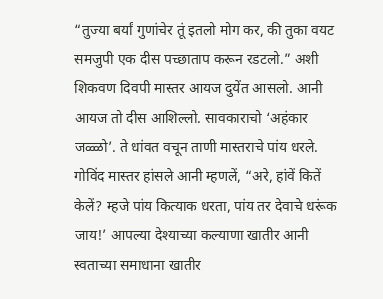“तुज्या बर्यां गुणांचेर तूं इतलो मोग कर, की तुका वयट समजुपी एक दीस पच्छाताप करून रडटलो.” अशी शिकवण दिवपी मास्तर आयज दुयेंत आसलो. आनी आयज तो दीस आशिल्लो. सावकाराचो ‘अहंकार जळ्ळो’. ते धांवत वचून ताणी मास्तराचे पांय धरले.
गोविंद मास्तर हांसले आनी म्हणलें, “अरे, हांवें कितें केलें? म्हजे पांय कित्याक धरता, पांय तर देवाचे धरूंक जाय!’ आपल्या देश्याच्या कल्याणा खातीर आनी स्वताच्या समाधाना खातीर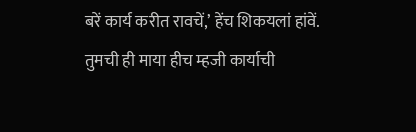बरें कार्य करीत रावचें,’ हेंच शिकयलां हांवें. तुमची ही माया हीच म्हजी कार्याची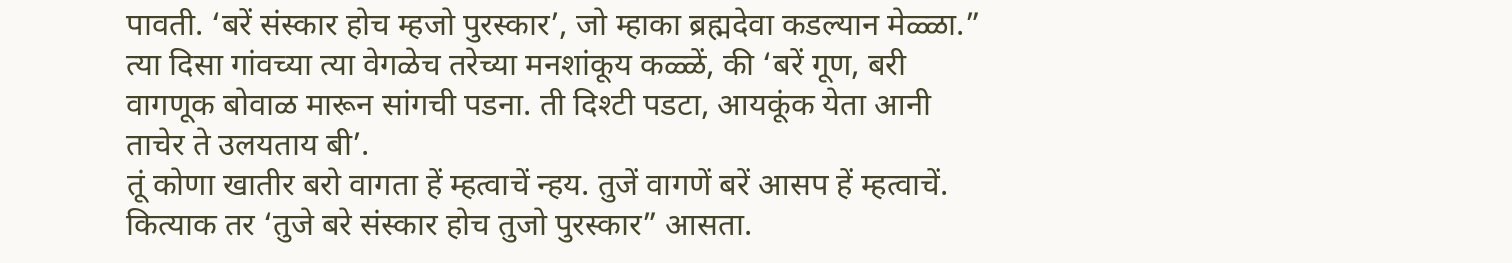पावती. ‘बरें संस्कार होच म्हजो पुरस्कार’, जो म्हाका ब्रह्मदेवा कडल्यान मेळ्ळा.”
त्या दिसा गांवच्या त्या वेगळेच तरेच्या मनशांकूय कळ्ळें, की ‘बरें गूण, बरी वागणूक बोवाळ मारून सांगची पडना. ती दिश्टी पडटा, आयकूंक येता आनी ताचेर ते उलयताय बी’.
तूं कोणा खातीर बरो वागता हें म्हत्वाचें न्हय. तुजें वागणें बरें आसप हें म्हत्वाचें. कित्याक तर ‘तुजे बरे संस्कार होच तुजो पुरस्कार” आसता.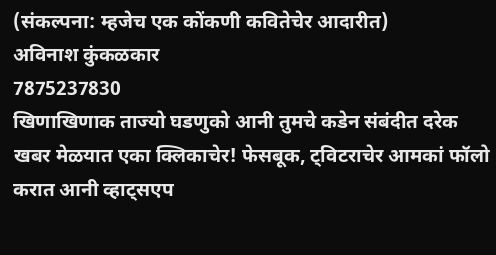(संकल्पना: म्हजेच एक कोंकणी कवितेचेर आदारीत)
अविनाश कुंकळकार
7875237830
खिणाखिणाक ताज्यो घडणुको आनी तुमचे कडेन संबंदीत दरेक खबर मेळयात एका क्लिकाचेर! फेसबूक, ट्विटराचेर आमकां फॉलो करात आनी व्हाट्सएप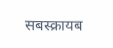सबस्क्रायब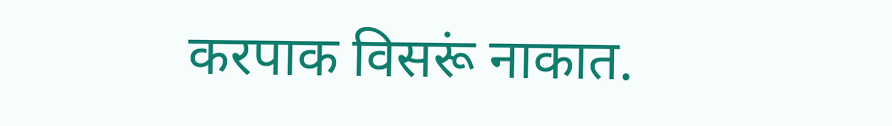करपाक विसरूं नाकात.